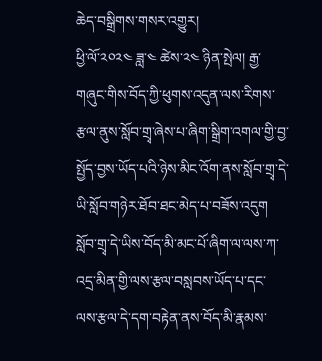ཆེད་བསྒྲིགས་གསར་འགྱུར།
ཕྱི་ལོ་༢༠༢༤ ཟླ་༤ ཚེས་༢༤ ཉིན་སྤེལ། རྒྱ་གཞུང་གིས་བོད་ཀྱི་ཕུགས་འདུན་ལས་རིགས་རྩལ་ནུས་སློབ་གྲྭ་ཞེས་པ་ཞིག་སྒྲིག་འགལ་གྱི་བྱ་སྤྱོད་བྱས་ཡོད་པའི་ཉེས་མིང་འོག་ནས་སློབ་གྲྭ་དེ་ཡི་སློབ་གཉེར་ཐོབ་ཐང་མེད་པ་བཟོས་འདུག སློབ་གྲྭ་དེ་ཡིས་བོད་མི་མང་པོ་ཞིག་ལ་ལས་ཀ་འདྲ་མིན་གྱི་ལས་རྩལ་བསླབས་ཡོད་པ་དང་ལས་རྩལ་དེ་དག་བརྟེན་ནས་བོད་མི་རྣམས་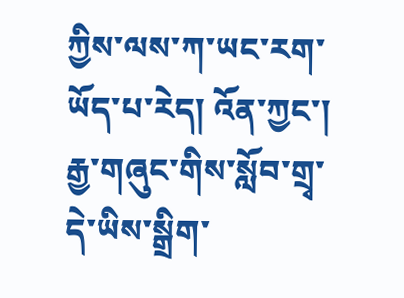ཀྱིས་ལས་ཀ་ཡང་རག་ཡོད་པ་རེད། འོན་ཀྱང་། རྒྱ་གཞུང་གིས་སློབ་གྲྭ་དེ་ཡིས་སྒྲིག་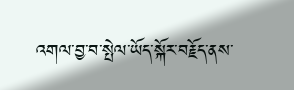འགལ་བྱ་བ་སྤེལ་ཡོད་སྐོར་བརྗོད་ནས་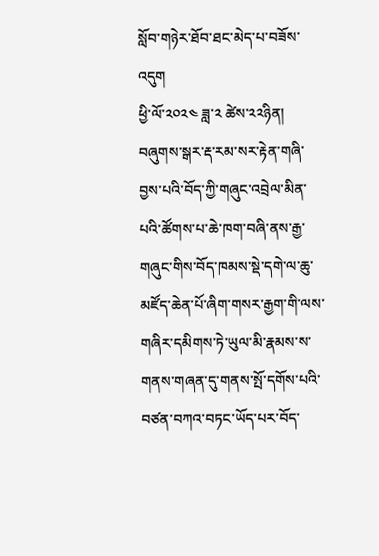སློབ་གཉེར་ཐོབ་ཐང་མེད་པ་བཟོས་འདུག
ཕྱི་ལོ་༢༠༢༤ ཟླ་༢ ཚེས་༢༢ཉིན། བཞུགས་སྒར་རྡ་རམ་སར་རྟེན་གཞི་བྱས་པའི་བོད་ཀྱི་གཞུང་འབྲེལ་མིན་པའི་ཚོགས་པ་ཆེ་ཁག་བཞི་ནས་རྒྱ་གཞུང་གིས་བོད་ཁམས་སྡེ་དགེ་ལ་ཆུ་མཛོད་ཆེན་པོ་ཞིག་གསར་རྒྱག་གི་ལས་གཞིར་དམིགས་ཏེ་ཡུལ་མི་རྣམས་ས་གནས་གཞན་དུ་གནས་སྤོ་དགོས་པའི་བཙན་བཀའ་བཏང་ཡོད་པར་བོད་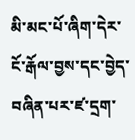མི་མང་པོ་ཞིག་དེར་ངོ་རྒོལ་བྱས་དང་བྱེད་བཞིན་པར་ཛ་དྲག་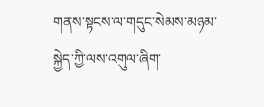གནས་སྟངས་ལ་གདུང་སེམས་མཉམ་སྐྱེད་ཀྱི་ལས་འགུལ་ཞིག་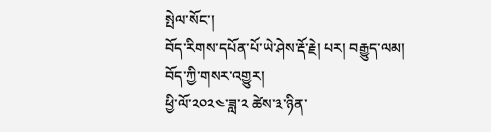སྤེལ་སོང་།
བོད་རིགས་དཔོན་པོ་ཡེ་ཤེས་རྡོ་རྗེ། པར། བརྒྱུད་ལམ།
བོད་ཀྱི་གསར་འགྱུར།
ཕྱི་ལོ་༢༠༢༤་ཟླ་༢ ཚེས་༣་ཉིན་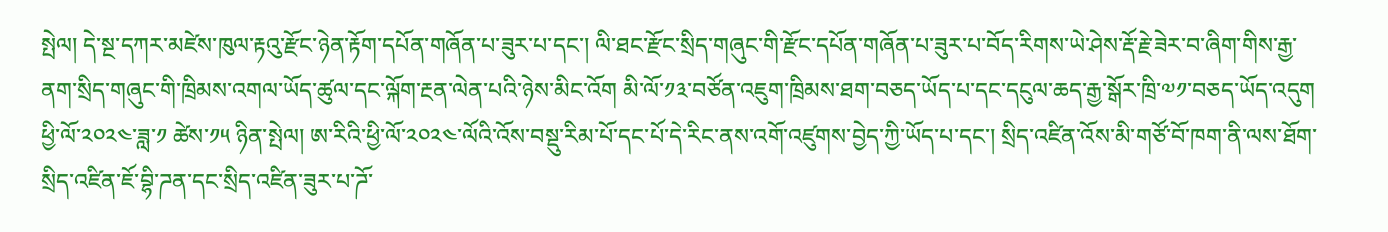སྤེལ། དེ་སྔ་དཀར་མཛེས་ཁུལ་རྟའུ་རྫོང་ཉེན་རྟོག་དཔོན་གཞོན་པ་ཟུར་པ་དང་། ལི་ཐང་རྫོང་སྲིད་གཞུང་གི་རྫོང་དཔོན་གཞོན་པ་ཟུར་པ་བོད་རིགས་ཡེ་ཤེས་རྡོ་རྗེ་ཟེར་བ་ཞིག་གིས་རྒྱ་ནག་སྲིད་གཞུང་གི་ཁྲིམས་འགལ་ཡོད་ཚུལ་དང་ལྐོག་རྔན་ལེན་པའི་ཉེས་མིང་འོག མི་ལོ་༡༣་བཙོན་འཇུག་ཁྲིམས་ཐག་བཅད་ཡོད་པ་དང་དངུལ་ཆད་རྒྱ་སྒོར་ཁྲི་༧༡་བཅད་ཡོད་འདུག
ཕྱི་ལོ་༢༠༢༤་ཟླ་༡ ཚེས་༡༥ ཉིན་སྤེལ། ཨ་རིའི་ཕྱི་ལོ་༢༠༢༤་ལོའི་འོས་བསྡུ་རིམ་པོ་དང་པོ་དེ་རིང་ནས་འགོ་འཛུགས་བྱེད་ཀྱི་ཡོད་པ་དང་། སྲིད་འཛིན་འོས་མི་གཙོ་བོ་ཁག་ནི་ལས་ཐོག་སྲིད་འཛིན་ཇོ་བྷི་ཌན་དང་སྲིད་འཛིན་ཟུར་པ་ཌོ་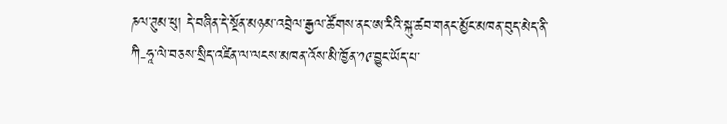ཎལ་ཊུམ་ཕུ། དེ་བཞིན་དེ་སྔོན་མཉམ་འབྲེལ་རྒྱལ་ཚོགས་ནང་ཨ་རིའི་སྐུ་ཚབ་གནང་མྱོང་མཁན་བུད་མེད་ནི་ཀི-ཧཱ་ལེ་བཅས་སྲིད་འཛིན་ལ་ལངས་མཁན་འོས་མི་ཁྱོན་༡༩་བྱུང་ཡོད་པ་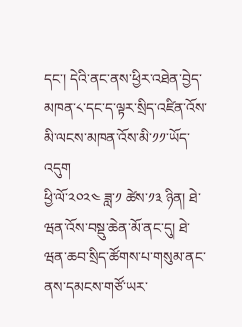དང་། དེའི་ནང་ནས་ཕྱིར་འཐེན་བྱེད་མཁན་༨་དང་ད་ལྟར་སྲིད་འཛིན་འོས་མི་ལངས་མཁན་འོས་མི་༡༡་ཡོད་འདུག
ཕྱི་ལོ་༢༠༢༤ ཟླ་༡ ཚེས་༡༣ ཉིན། ཐེ་ཝན་འོས་བསྡུ་ཆེན་མོ་ནང་དུ། ཐེ་ཝན་ཆབ་སྲིད་ཚོགས་པ་གསུམ་ནང་ནས་དམངས་གཙོ་ཡར་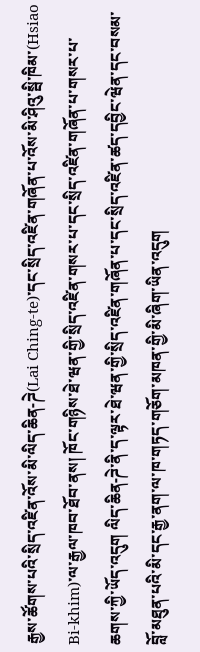རྒྱས་ཚོགས་པའི་སྲིད་འཛིན་འོས་མི་ལིད་ཆིན-ཌེ(Lai Ching-te)་དང་སྲིད་འཛིན་གཞོན་པ་འོས་མི་ཤིའུ་སྦི་ཁིམ་(Hsiao Bi-khim)་ལ་རྒྱལ་ཁབ་ཐོབ་ནས། ཁོང་གཉིས་ཐེ་ཝན་གྱི་སྲིད་འཛིན་གསར་པ་དང་སྲིད་འཛིན་གཞོན་པ་གསར་པ་ཆགས་ཀྱི་ཡོད་འདུག ལིད་ཆིན-ཌེ་ནི་ད་ལྟར་ཐེ་ཝན་གྱི་སྲིད་འཛིན་གཞོན་པ་དང་སྲིད་འཛིན་ཚད་དབྱིང་ཝེན་དང་བསམ་བློ་མཐུན་པའི་མི་དང་རྒྱ་ནག་ལ་ཁ་གཏད་གཅོག་མཁན་གྱི་མི་ཞིག་ཡིན་འདུག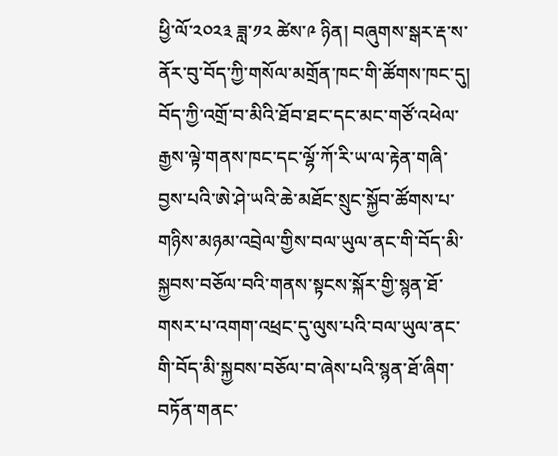ཕྱི་ལོ་༢༠༢༣ ཟླ་༡༢ ཚེས་༩ ཉིན། བཞུགས་སྒར་རྡ་ས་ནོར་བུ་བོད་ཀྱི་གསོལ་མགྲོན་ཁང་གི་ཚོགས་ཁང་དུ། བོད་ཀྱི་འགྲོ་བ་མིའི་ཐོབ་ཐང་དང་མང་གཙོ་འཕེལ་རྒྱས་ལྟེ་གནས་ཁང་དང་ལྷོ་ཀོ་རི་ཡ་ལ་རྟེན་གཞི་བྱས་པའི་ཨེ་ཤེ་ཡའི་ཆེ་མཐོང་སྲུང་སྐྱོབ་ཚོགས་པ་གཉིས་མཉམ་འབྲེལ་གྱིས་བལ་ཡུལ་ནང་གི་བོད་མི་སྐྱབས་བཅོལ་བའི་གནས་སྟངས་སྐོར་གྱི་སྙན་ཐོ་གསར་པ་འགག་འཕྲང་དུ་ལུས་པའི་བལ་ཡུལ་ནང་གི་བོད་མི་སྐྱབས་བཅོལ་བ་ཞེས་པའི་སྙན་ཐོ་ཞིག་བཏོན་གནང་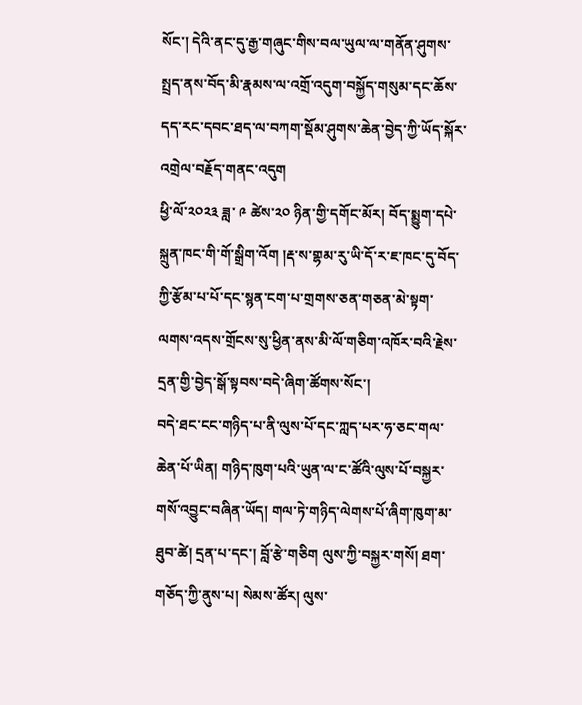སོང་། དེའི་ནང་དུ་རྒྱ་གཞུང་གིས་བལ་ཡུལ་ལ་གནོན་ཤུགས་སྤྲད་ནས་བོད་མི་རྣམས་ལ་འགྲོ་འདུག་བསྐྱོད་གསུམ་དང་ཆོས་དད་རང་དབང་ཐད་ལ་བཀག་སྡོམ་ཤུགས་ཆེན་བྱེད་ཀྱི་ཡོད་སྐོར་འགྲེལ་བརྗོད་གནང་འདུག
ཕྱི་ལོ་༢༠༢༣ ཟླ་ ༩ ཚེས་༢༠ ཉིན་གྱི་དགོང་མོར། བོད་སྨྱུག་དཔེ་སྐྲུན་ཁང་གི་གོ་སྒྲིག་འོག །རྡ་ས་གྷམ་རུ་ཡི་དོ་ར་ཇ་ཁང་དུ་བོད་ཀྱི་རྩོམ་པ་པོ་དང་སྙན་ངག་པ་གྲགས་ཅན་གཅན་མེ་སྟག་ལགས་འདས་གྲོངས་སུ་ཕྱིན་ནས་མི་ལོ་གཅིག་འཁོར་བའི་རྗེས་དྲན་གྱི་བྱེད་སྒོ་སྟབས་བདེ་ཞིག་ཚོགས་སོང་།
བདེ་ཐང་ངང་གཉིད་པ་ནི་ལུས་པོ་དང་ཀླད་པར་ཧ་ཅང་གལ་ཆེན་པོ་ཡིན། གཉིད་ཁུག་པའི་ཡུན་ལ་ང་ཚོའི་ལུས་པོ་བསྐྱར་གསོ་འབྱུང་བཞིན་ཡོད། གལ་ཏེ་གཉིད་ལེགས་པོ་ཞིག་ཁུག་མ་ཐུབ་ཚེ། དྲན་པ་དང་། བློ་རྩེ་གཅིག ལུས་ཀྱི་བསྐྱར་གསོ། ཐག་གཅོད་ཀྱི་ནུས་པ། སེམས་ཚོར། ལུས་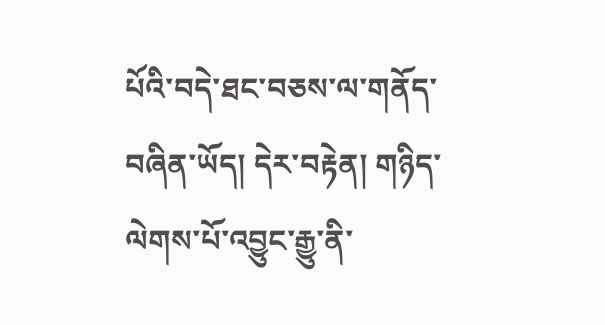པོའི་བདེ་ཐང་བཅས་ལ་གནོད་བཞིན་ཡོད། དེར་བརྟེན། གཉིད་ལེགས་པོ་འབྱུང་རྒྱུ་ནི་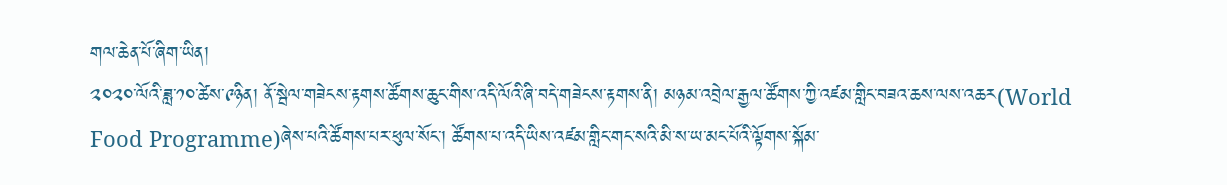གལ་ཆེན་པོ་ཞིག་ཡིན།
༢༠༢༠་ལོའི་ཟླ་༡༠་ཚེས་༩ཉིན། ནོ་སྦེལ་གཟེངས་རྟགས་ཚོགས་ཆུང་གིས་འདི་ལོའི་ཞི་བདེ་གཟེངས་རྟགས་ནི། མཉམ་འབྲེལ་རྒྱལ་ཚོགས་ཀྱི་འཛམ་གླིང་བཟའ་ཆས་ལས་འཆར(World Food Programme)ཞེས་པའི་ཚོགས་པར་ཕུལ་སོང་། ཚོགས་པ་འདི་ཡིས་འཛམ་གླིང་གང་སའི་མི་ས་ཡ་མང་པོའི་ལྟོགས་སྐོམ་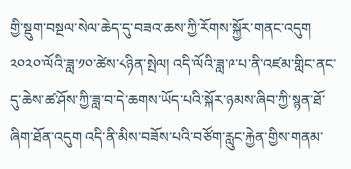གྱི་སྡུག་བསྔལ་སེལ་ཆེད་དུ་བཟའ་ཆས་ཀྱི་རོགས་སྐྱོར་གནང་འདུག
༢༠༢༠་ལོའི་ཟླ་༡༠་ཚེས་༨ཉིན་སྤེལ། འདི་ལོའི་ཟླ་༩་པ་ནི་འཛམ་གླིང་ནང་དུ་ཆེས་ཚ་ཤོས་ཀྱི་ཟླ་བ་དེ་ཆགས་ཡོད་པའི་སྐོར་ཉམས་ཞིབ་ཀྱི་སྙན་ཐོ་ཞིག་ཐོན་འདུག འདི་ནི་མིས་བཟོས་པའི་བཙོག་རླུང་རྐྱེན་གྱིས་གནམ་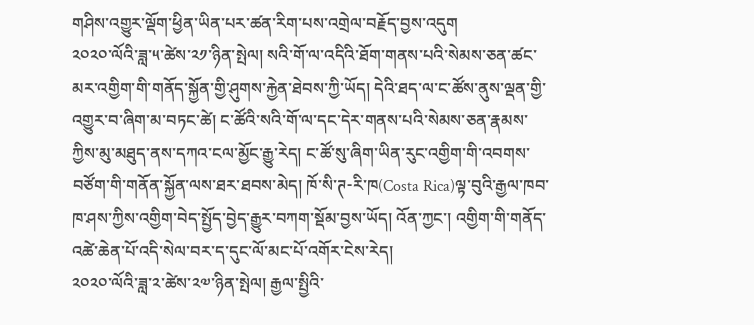གཤིས་འགྱུར་ལྡོག་ཕྱིན་ཡིན་པར་ཚན་རིག་པས་འགྲེལ་བརྗོད་བྱས་འདུག
༢༠༢༠་ལོའི་ཟླ་༥་ཚེས་༢༡་ཉིན་སྤེལ། སའི་གོ་ལ་འདིའི་ཐོག་གནས་པའི་སེམས་ཅན་ཚང་མར་འགྱིག་གི་གནོད་སྐྱོན་གྱི་ཤུགས་རྐྱེན་ཐེབས་ཀྱི་ཡོད། དེའི་ཐད་ལ་ང་ཚོས་ནུས་ལྡན་གྱི་འགྱུར་བ་ཞིག་མ་བཏང་ཚེ། ང་ཚོའི་སའི་གོ་ལ་དང་དེར་གནས་པའི་སེམས་ཅན་རྣམས་ཀྱིས་མུ་མཐུད་ནས་དཀའ་ངལ་མྱོང་རྒྱུ་རེད། ང་ཚོ་སུ་ཞིག་ཡིན་རུང་འགྱིག་གི་འབགས་བཙོག་གི་གནོན་སྐྱོན་ལས་ཐར་ཐབས་མེད། ཁོ་སི་ཊ-རི་ཁ(Costa Rica)ལྟ་བུའི་རྒྱལ་ཁབ་ཁ་ཤས་ཀྱིས་འགྱིག་བེད་སྤྱོད་བྱེད་རྒྱུར་བཀག་སྡོམ་བྱས་ཡོད། འོན་ཀྱང་། འགྱིག་གི་གནོད་འཚེ་ཆེན་པོ་འདི་སེལ་བར་ད་དུང་ལོ་མང་པོ་འགོར་ངེས་རེད།
༢༠༢༠་ལོའི་ཟླ་༢་ཚེས་༢༧་ཉིན་སྤེལ། རྒྱལ་སྤྱིའི་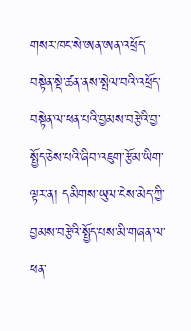གསར་ཁང་སེ་ཨན་ཨན་འཕྲོད་བསྟེན་སྡེ་ཚན་ནས་སྤེལ་བའི་འཕྲོད་བསྟེན་ལ་ཕན་པའི་བྱམས་བརྩེའི་བྱ་སྤྱོད་ཅེས་པའི་ཞིབ་འཇུག་རྩོམ་ཡིག་ལྟར་ན། དམིགས་ཡུལ་ངེས་མེད་ཀྱི་བྱམས་བརྩེའི་སྤྱོད་པས་མི་གཞན་ལ་ཕན་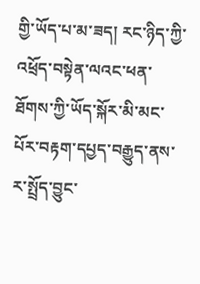གྱི་ཡོད་པ་མ་ཟད། རང་ཉིད་ཀྱི་འཕྲོད་བསྟེན་ལའང་ཕན་ཐོགས་ཀྱི་ཡོད་སྐོར་མི་མང་པོར་བརྟག་དཔྱད་བརྒྱུད་ནས་ར་སྤྲོད་བྱུང་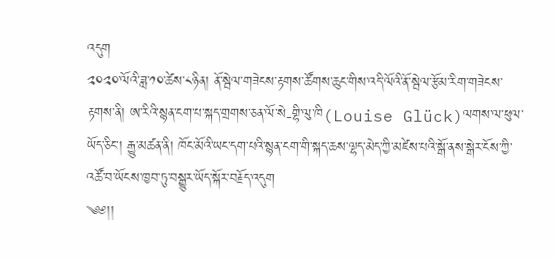འདུག
༢༠༢༠་ལོའི་ཟླ་༡༠་ཚེས་༨ཉིན། ནོ་སྦེལ་གཟེངས་རྟགས་ཚོགས་ཆུང་གིས་འདི་ལོའི་ནོ་སྦེལ་རྩོམ་རིག་གཟེངས་རྟགས་ནི། ཨ་རིའི་སྙན་ངག་པ་སྐད་གྲགས་ཅན་ལོ་སེ-གྷི་ལུ་ཁི(Louise Glück)ལགས་ལ་ཕུལ་ཡོད་ཅིང་། རྒྱུ་མཚན་ནི། ཁོང་མོའི་ཡང་དག་པའི་སྙན་ངག་གི་སྐད་ཆས་ལྷད་མེད་ཀྱི་མཛེས་པའི་སྒོ་ནས་སྒེར་ངོས་ཀྱི་འཚོ་བ་ཡོངས་ཁྱབ་ཏུ་བསྒྱུར་ཡོད་སྐོར་བརྗོད་འདུག
༄༅།།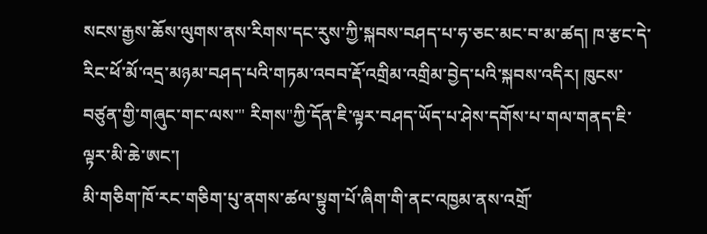སངས་རྒྱས་ཆོས་ལུགས་ནས་རིགས་དང་རུས་ཀྱི་སྐབས་བཤད་པ་ཧ་ཅང་མང་བ་མ་ཚད། ཁ་རྩང་དེ་རིང་ཕོ་མོ་འདྲ་མཉམ་བཤད་པའི་གཏམ་འབབ་རྡོ་འགྲིམ་འགྲིམ་བྱེད་པའི་སྐབས་འདིར། ཁུངས་བཙུན་གྱི་གཞུང་གང་ལས་" རིགས"ཀྱི་དོན་ཇི་ལྟར་བཤད་ཡོད་པ་ཤེས་དགོས་པ་གལ་གནད་ཇི་ལྟར་མི་ཆེ་ཨང་།
མི་གཅིག་ཁོ་རང་གཅིག་པུ་ནགས་ཚལ་སྟུག་པོ་ཞིག་གི་ནང་འཁྱམ་ནས་འགྲོ་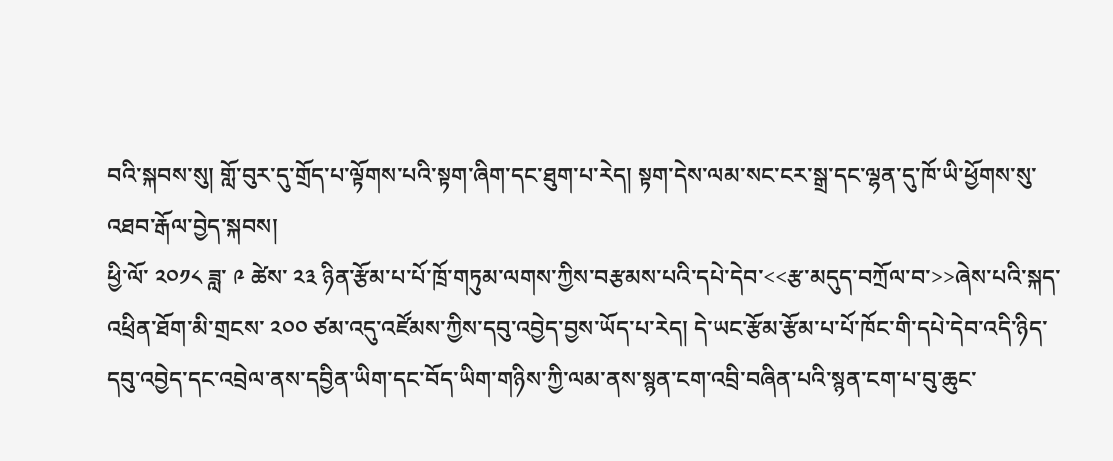བའི་སྐབས་སུ། གློ་བུར་དུ་གྲོད་པ་ལྟོགས་པའི་སྟག་ཞིག་དང་ཐུག་པ་རེད། སྟག་དེས་ལམ་སང་ངར་སྒྲ་དང་ལྷན་དུ་ཁོ་ཡི་ཕྱོགས་སུ་འཐབ་རྒོལ་བྱེད་སྐབས།
ཕྱི་ལོ་ ༢༠༡༨ ཟླ་ ༩ ཚེས་ ༢༣ ཉིན་རྩོམ་པ་པོ་ཁྲོ་གཏུམ་ལགས་ཀྱིས་བརྩམས་པའི་དཔེ་དེབ་<<རྩ་མདུད་བཀྲོལ་བ་>>ཞེས་པའི་སྐད་འཕྲིན་ཐོག་མི་གྲངས་ ༢༠༠ ཙམ་འདུ་འཛོམས་ཀྱིས་དབུ་འབྱེད་བྱས་ཡོད་པ་རེད། དེ་ཡང་རྩོམ་རྩོམ་པ་པོ་ཁོང་གི་དཔེ་དེབ་འདི་ཉིད་དབུ་འབྱེད་དང་འབྲེལ་ནས་དབྱིན་ཡིག་དང་བོད་ཡིག་གཉིས་ཀྱི་ལམ་ནས་སྙན་ངག་འབྲི་བཞིན་པའི་སྙན་ངག་པ་བུ་ཆུང་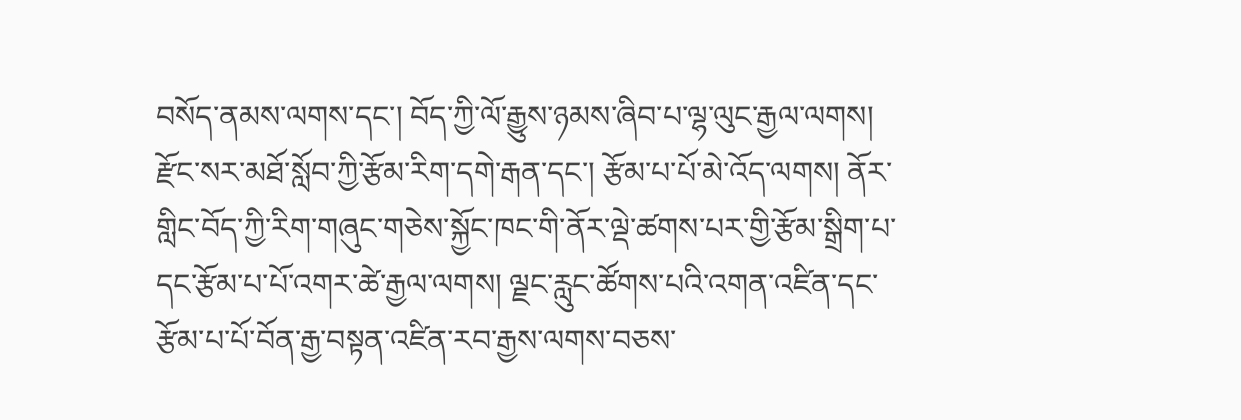བསོད་ནམས་ལགས་དང་། བོད་ཀྱི་ལོ་རྒྱུས་ཉམས་ཞིབ་པ་ལྷ་ལུང་རྒྱལ་ལགས། རྫོང་སར་མཐོ་སློབ་ཀྱི་རྩོམ་རིག་དགེ་རྒན་དང་། རྩོམ་པ་པོ་མེ་འོད་ལགས། ནོར་གླིང་བོད་ཀྱི་རིག་གཞུང་གཅེས་སྐྱོང་ཁང་གི་ནོར་ལྡེ་ཚགས་པར་གྱི་རྩོམ་སྒྲིག་པ་དང་རྩོམ་པ་པོ་འགར་ཚེ་རྒྱལ་ལགས། ལྗང་རླུང་ཚོགས་པའི་འགན་འཛིན་དང་རྩོམ་པ་པོ་བོན་རྒྱ་བསྟན་འཛིན་རབ་རྒྱས་ལགས་བཅས་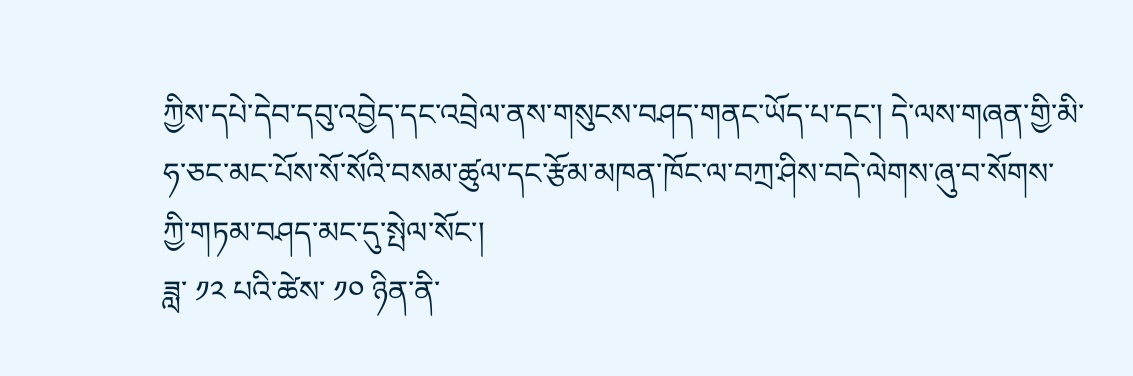ཀྱིས་དཔེ་དེབ་དབུ་འབྱེད་དང་འབྲེལ་ནས་གསུངས་བཤད་གནང་ཡོད་པ་དང་། དེ་ལས་གཞན་གྱི་མི་ཧ་ཅང་མང་པོས་སོ་སོའི་བསམ་ཚུལ་དང་རྩོམ་མཁན་ཁོང་ལ་བཀྲ་ཤིས་བདེ་ལེགས་ཞུ་བ་སོགས་ཀྱི་གཏམ་བཤད་མང་དུ་སྤེལ་སོང་།
ཟླ་ ༡༢ པའི་ཚེས་ ༡༠ ཉིན་ནི་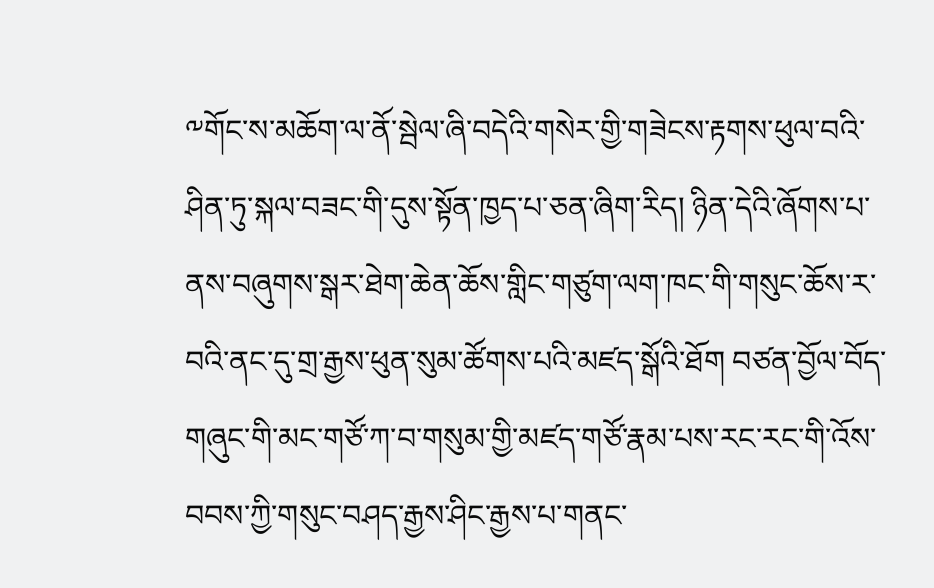༸གོང་ས་མཆོག་ལ་ནོ་སྦེལ་ཞི་བདེའི་གསེར་གྱི་གཟེངས་རྟགས་ཕུལ་བའི་ཤིན་ཏུ་སྐལ་བཟང་གི་དུས་སྟོན་ཁྱད་པ་ཅན་ཞིག་རིད། ཉིན་དེའི་ཞོགས་པ་ནས་བཞུགས་སྒར་ཐེག་ཆེན་ཆོས་གླིང་གཙུག་ལག་ཁང་གི་གསུང་ཆོས་ར་བའི་ནང་དུ་གྲ་རྒྱས་ཕུན་སུམ་ཚོགས་པའི་མཛད་སྒོའི་ཐོག བཙན་བྱོལ་བོད་གཞུང་གི་མང་གཙོ་ཀ་བ་གསུམ་གྱི་མཛད་གཙོ་རྣམ་པས་རང་རང་གི་འོས་བབས་ཀྱི་གསུང་བཤད་རྒྱས་ཤིང་རྒྱས་པ་གནང་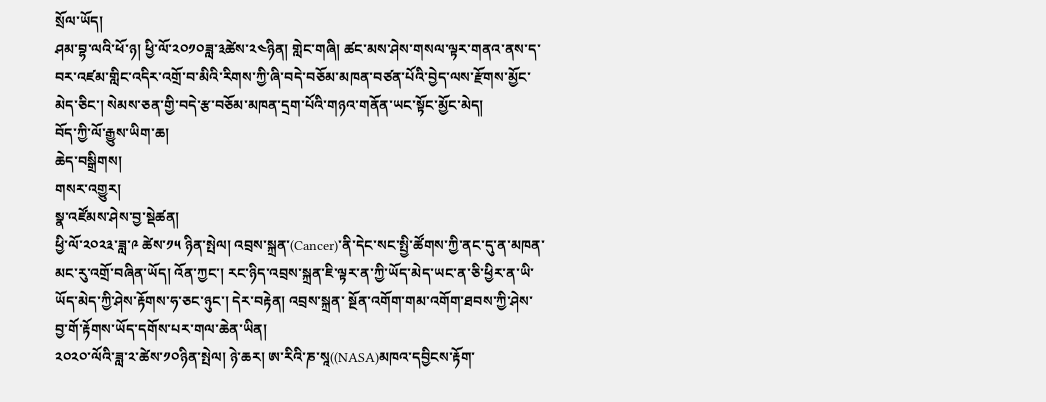སྲོལ་ཡོད།
ཤམ་བྷ་ལའི་ཕོ་ཉ། ཕྱི་ལོ་༢༠༡༠ཟླ་༣ཚེས་༢༤ཉིན། གླེང་གཞི། ཚང་མས་ཤེས་གསལ་ལྟར་གནའ་ནས་ད་བར་འཛམ་གླིང་འདིར་འགྲོ་བ་མིའི་རིགས་ཀྱི་ཞི་བདེ་བཅོམ་མཁན་བཙན་པོའི་བྱེད་ལས་རྫོགས་མྱོང་མེད་ཅིང་། སེམས་ཅན་གྱི་བདེ་རྩ་བཅོམ་མཁན་དྲག་པོའི་གཉའ་གནོན་ཡང་སྟོང་མྱོང་མེད།
བོད་ཀྱི་ལོ་རྒྱུས་ཡིག་ཆ།
ཆེད་བསྒྲིགས།
གསར་འགྱུར།
སྣ་འཛོམས་ཤེས་བྱ་སྡེཚན།
ཕྱི་ལོ་༢༠༢༣་ཟླ་༩ ཚེས་༡༥ ཉིན་སྤེལ། འབྲས་སྐྲན་(Cancer)་ནི་དེང་སང་སྤྱི་ཚོགས་ཀྱི་ནང་དུ་ན་མཁན་མང་རུ་འགྲོ་བཞིན་ཡོད། འོན་ཀྱང་། རང་ཉིད་འབྲས་སྐྲན་ཇི་ལྟར་ན་ཀྱི་ཡོད་མེད་ཡང་ན་ཅི་ཕྱིར་ན་ཡི་ཡོད་མེད་ཀྱི་ཤེས་རྟོགས་ཧ་ཅང་ཉུང་། དེར་བརྟེན། འབྲས་སྐྲན་ སྔོན་འགོག་གམ་འགོག་ཐབས་ཀྱི་ཤེས་བྱ་གོ་རྟོགས་ཡོད་དགོས་པར་གལ་ཆེན་ཡིན།
༢༠༢༠་ལོའི་ཟླ་༢་ཚེས་༡༠ཉིན་སྤེལ། ཉེ་ཆར། ཨ་རིའི་ཎ་སཱ((NASA)མཁའ་དབྱིངས་རྟོག་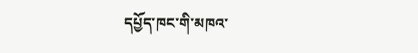དཔྱོད་ཁང་གི་མཁའ་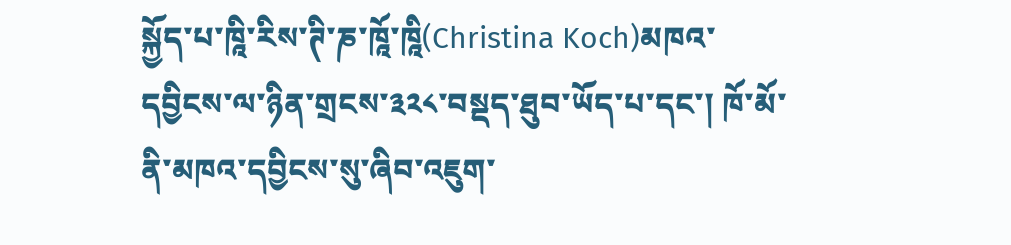སྐྱོད་པ་ཁཱི་རིས་ཊི་ཎ་ཁཱོ་ཁཱི(Christina Koch)མཁའ་དབྱིངས་ལ་ཉིན་གྲངས་༣༢༨་བསྡད་ཐུབ་ཡོད་པ་དང་། ཁོ་མོ་ནི་མཁའ་དབྱིངས་སུ་ཞིབ་འཇུག་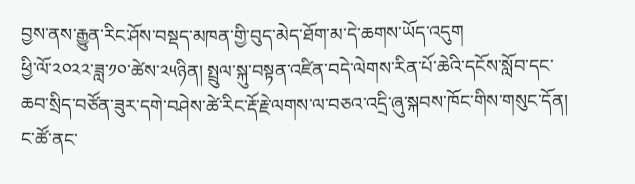བྱས་ནས་རྒྱུན་རིང་ཤོས་བསྡད་མཁན་གྱི་བུད་མེད་ཐོག་མ་དེ་ཆགས་ཡོད་འདུག
ཕྱི་ལོ་༢༠༢༢་ཟླ་༡༠་ཚེས་༢༥ཉིན། སྤྲུལ་སྐུ་བསྟན་འཛིན་བདེ་ལེགས་རིན་པོ་ཆེའི་དངོས་སློབ་དང་ཆབ་སྲིད་བཙོན་ཟུར་དགེ་བཤེས་ཚེ་རིང་རྡོ་རྗེ་ལགས་ལ་བཅའ་འདྲི་ཞུ་སྐབས་ཁོང་གིས་གསུང་དོན། ང་ཚོ་ནང་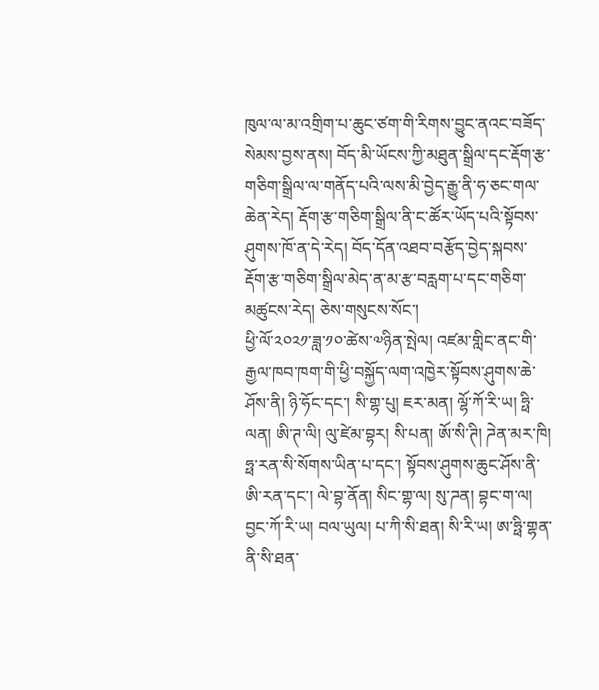ཁུལ་ལ་མ་འགྲིག་པ་ཆུང་ཙག་གི་རིགས་བྱུང་ནའང་བཟོད་སེམས་བྱས་ནས། བོད་མི་ཡོངས་ཀྱི་མཐུན་སྒྲིལ་དང་རྡོག་རྩ་གཅིག་སྒྲིལ་ལ་གནོད་པའི་ལས་མི་བྱེད་རྒྱུ་ནི་ཧ་ཅང་གལ་ཆེན་རེད། རྡོག་རྩ་གཅིག་སྒྲིལ་ནི་ང་ཚོར་ཡོད་པའི་སྟོབས་ཤུགས་ཁོ་ན་དེ་རེད། བོད་དོན་འཐབ་བརྩོད་བྱེད་སྐབས་རྡོག་རྩ་གཅིག་སྒྲིལ་མེད་ན་མ་རྩ་བརླག་པ་དང་གཅིག་མཚུངས་རེད། ཅེས་གསུངས་སོང་།
ཕྱི་ལོ་༢༠༢༡་ཟླ་༡༠་ཚེས་༧ཉིན་སྤེལ། འཛམ་གླིང་ནང་གི་རྒྱལ་ཁབ་ཁག་གི་ཕྱི་བསྐྱོད་ལག་འཁྱེར་སྟོབས་ཤུགས་ཆེ་ཤོས་ནི། ཉི་ཧོང་དང་། སི་གྷ་པུ། ཇར་མན། ལྷོ་ཀོ་རི་ཡ། ཧྥི་ལན། ཨི་ཊ་ལི། ལུ་ཛེམ་བྷར། སི་པན། ཨོ་སི་ཊི། ཌེན་མར་ཁི། ཧྥ་རན་སི་སོགས་ཡིན་པ་དང་། སྟོབས་ཤུགས་ཆུང་ཤོས་ནི་ཨི་རན་དང་། ལེ་བྷ་ནོན། སིང་གྷ་ལ། སུ་ཌན། བྷང་ག་ལ། བྱང་ཀོ་རི་ཡ། བལ་ཡུལ། པ་ཀི་སི་ཐན། སི་རི་ཡ། ཨ་ཧྥི་གྷན་ནི་སི་ཐན་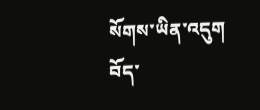སོགས་ཡིན་འདུག
བོད་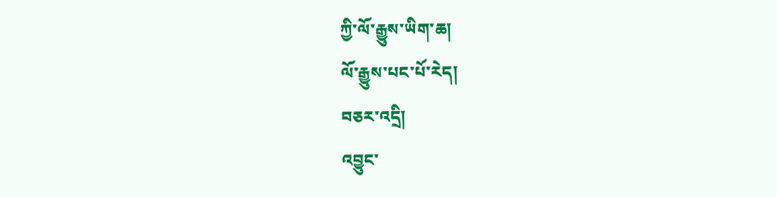ཀྱི་ལོ་རྒྱུས་ཡིག་ཆ།
ལོ་རྒྱུས་པང་པོ་རེད།
བཅར་འདྲི།
འབྱུང་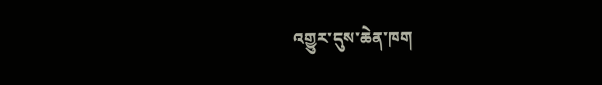འགྱུར་དུས་ཆེན་ཁག